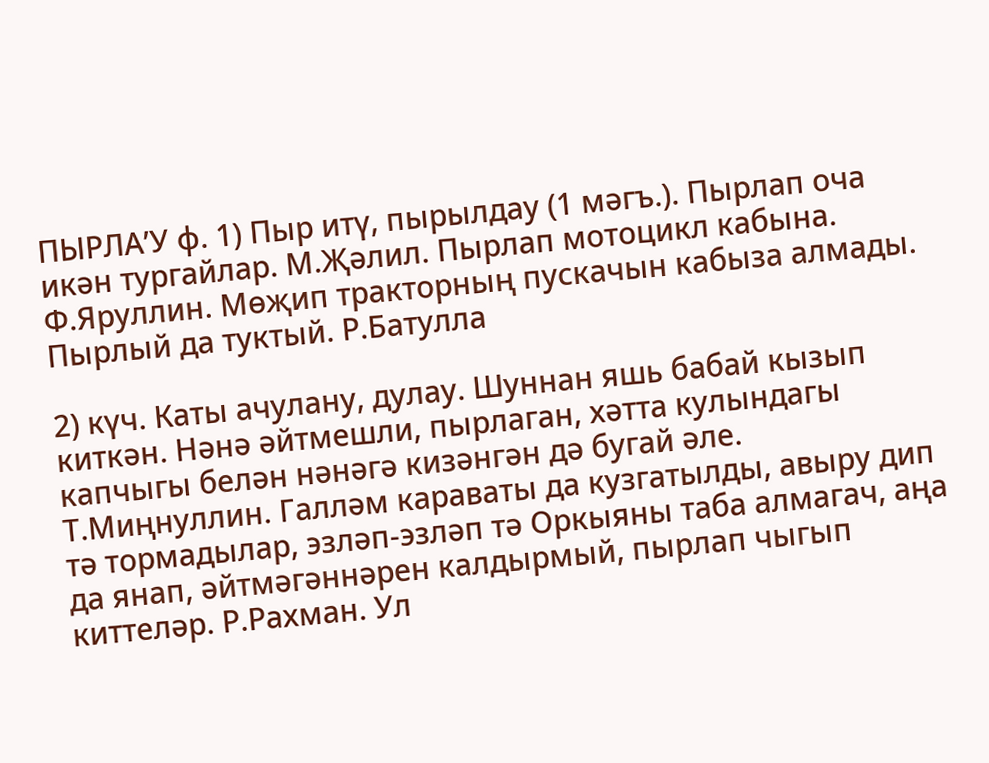ПЫРЛА’У ф. 1) Пыр итү, пырылдау (1 мәгъ.). Пырлап оча икән тургайлар. М.Җәлил. Пырлап мотоцикл кабына. Ф.Яруллин. Мөҗип тракторның пускачын кабыза алмады. Пырлый да туктый. Р.Батулла

2) күч. Каты ачулану, дулау. Шуннан яшь бабай кызып киткән. Нәнә әйтмешли, пырлаган, хәтта кулындагы капчыгы белән нәнәгә кизәнгән дә бугай әле. Т.Миңнуллин. Галләм караваты да кузгатылды, авыру дип тә тормадылар, эзләп-эзләп тә Оркыяны таба алмагач, аңа да янап, әйтмәгәннәрен калдырмый, пырлап чыгып киттеләр. Р.Рахман. Ул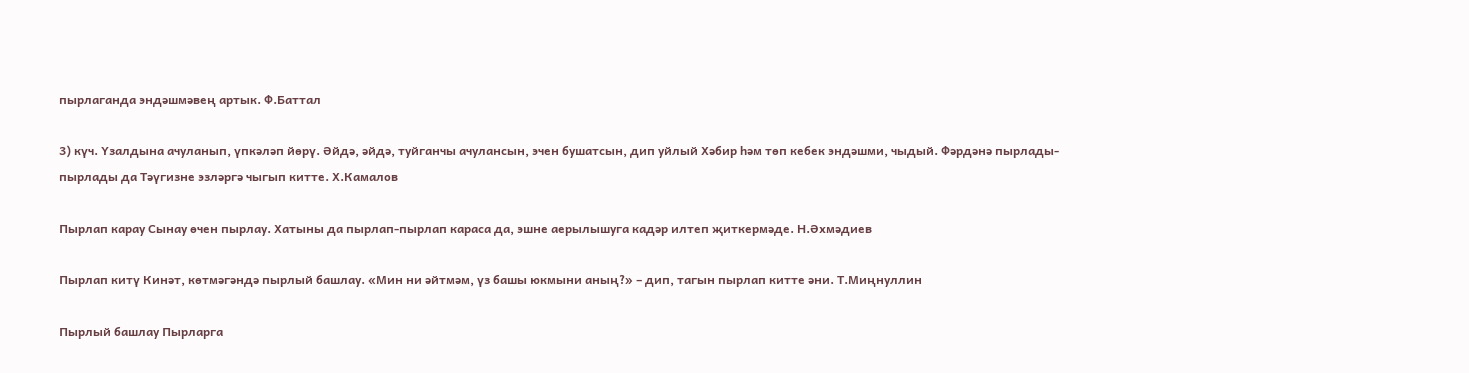пырлаганда эндәшмәвең артык. Ф.Баттал

3) күч. Үзалдына ачуланып, үпкәләп йөрү. Әйдә, әйдә, туйганчы ачулансын, эчен бушатсын, дип уйлый Хәбир һәм төп кебек эндәшми, чыдый. Фәрдәнә пырлады-пырлады да Тәүгизне эзләргә чыгып китте. Х.Камалов

Пырлап карау Сынау өчен пырлау. Хатыны да пырлап-пырлап караса да, эшне аерылышуга кадәр илтеп җиткермәде. Н.Әхмәдиев

Пырлап китү Кинәт, көтмәгәндә пырлый башлау. «Мин ни әйтмәм, үз башы юкмыни аның?» – дип, тагын пырлап китте әни. Т.Миңнуллин

Пырлый башлау Пырларга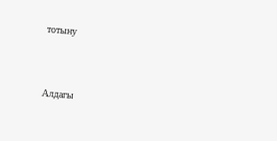тотыну



Алдагы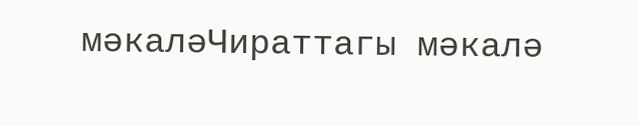мәкаләЧираттагы мәкалә